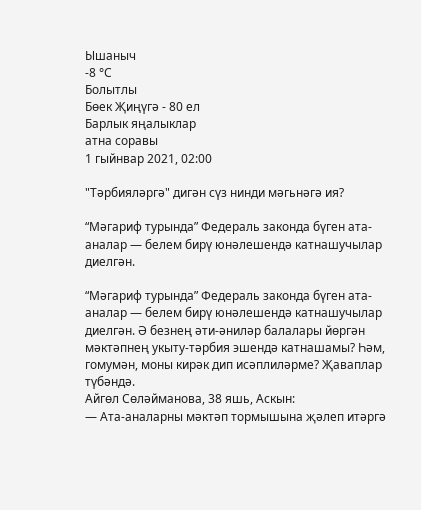Ышаныч
-8 °С
Болытлы
Бөек Җиңүгә - 80 ел
Барлык яңалыклар
атна соравы
1 гыйнвар 2021, 02:00

"Тәрбияләргә" дигән сүз нинди мәгьнәгә ия?

“Мәгариф турында” Федераль законда бүген ата-аналар — белем бирү юнәлешендә катнашучылар диелгән.

“Мәгариф турында” Федераль законда бүген ата-аналар — белем бирү юнәлешендә катнашучылар диелгән. Ә безнең әти-әниләр балалары йөргән мәктәпнең укыту-тәрбия эшендә катнашамы? Һәм, гомумән, моны кирәк дип исәплиләрме? Җаваплар түбәндә.
Айгөл Сөләйманова, 38 яшь, Аскын:
— Ата-аналарны мәктәп тормышына җәлеп итәргә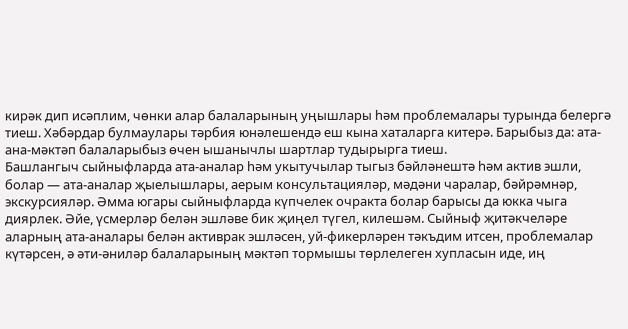кирәк дип исәплим, чөнки алар балаларының уңышлары һәм проблемалары турында белергә тиеш. Хәбәрдар булмаулары тәрбия юнәлешендә еш кына хаталарга китерә. Барыбыз да: ата-ана-мәктәп балаларыбыз өчен ышанычлы шартлар тудырырга тиеш.
Башлангыч сыйныфларда ата-аналар һәм укытучылар тыгыз бәйләнештә һәм актив эшли, болар — ата-аналар җыелышлары, аерым консультацияләр, мәдәни чаралар, бәйрәмнәр, экскурсияләр. Әмма югары сыйныфларда күпчелек очракта болар барысы да юкка чыга диярлек. Әйе, үсмерләр белән эшләве бик җиңел түгел, килешәм. Сыйныф җитәкчеләре аларның ата-аналары белән активрак эшләсен, уй-фикерләрен тәкъдим итсен, проблемалар күтәрсен, ә әти-әниләр балаларының мәктәп тормышы төрлелеген хупласын иде, иң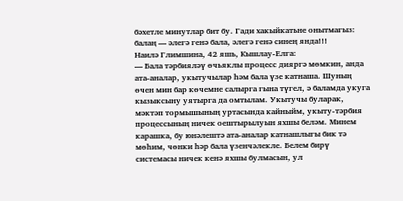бәхетле минутлар бит бу. Гади хакыйкатьне онытмагыз: балаң — әлегә генә бала, әлегә генә синең янда!!!
Наилә Глимшина, 42 яшь, Кышлау-Елга:
— Бала тәрбияләү өчьяклы процесс дияргә мөмкин, анда ата-аналар, укытучылар һәм бала үзе катнаша. Шуның өчен мин бар көчемне салырга гына түгел, ә баламда укуга кызыксыну уятырга да омтылам. Укытучы буларак, мәктәп тормышының уртасында кайныйм, укыту-тәрбия процессының ничек оештырылуын яхшы беләм. Минем карашка, бу юнәлештә ата-аналар катнашлыгы бик тә мөһим, чөнки һәр бала үзенчәлекле. Белем бирү системасы ничек кенә яхшы булмасын, ул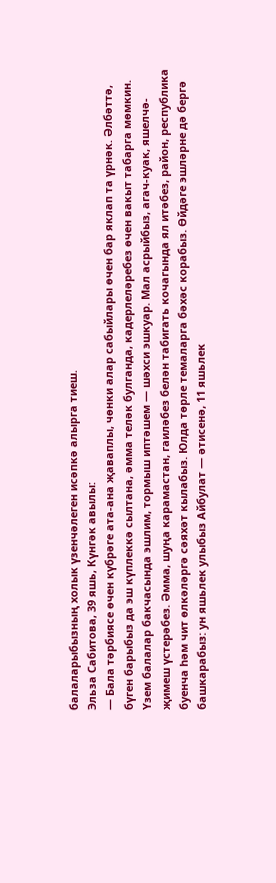балаларыбызның холык үзенчәлеген исәпкә алырга тиеш.
Эльза Сабитова, 39 яшь, Күнгәк авылы:
— Бала тәрбиясе өчен күбрәге ата-ана җаваплы, чөнки алар сабыйлары өчен бар яклап та үрнәк. Әлбәттә, бүген барыбыз да эш күплеккә сылтана, әмма теләк булганда, кадерлеләребез өчен вакыт табарга мөмкин. Үзем балалар бакчасында эшлим, тормыш иптәшем — шәхси эшкуар. Мал асрыйбыз, агач-куак, яшелчә-җимеш үстерәбез. Әмма, шуңа карамастан, гаиләбез белән табигать кочагында ял итәбез, район, республика буенча һәм чит өлкәләргә сәяхәт кылабыз. Юлда төрле темаларга бәхәс корабыз. Өйдәге эшләрне дә бергә башкарабыз: ун яшьлек улыбыз Айбулат — әтисенә, 11 яшьлек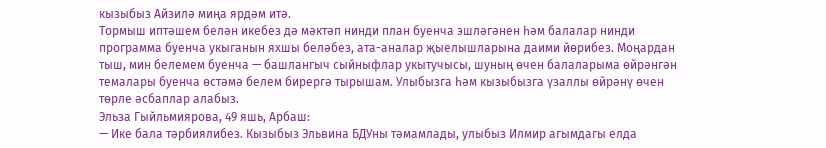кызыбыз Айзилә миңа ярдәм итә.
Тормыш иптәшем белән икебез дә мәктәп нинди план буенча эшләгәнен һәм балалар нинди программа буенча укыганын яхшы беләбез, ата-аналар җыелышларына даими йөрибез. Моңардан тыш, мин белемем буенча — башлангыч сыйныфлар укытучысы, шуның өчен балаларыма өйрәнгән темалары буенча өстәмә белем бирергә тырышам. Улыбызга һәм кызыбызга үзаллы өйрәнү өчен төрле әсбаплар алабыз.
Эльза Гыйльмиярова, 49 яшь, Арбаш:
— Ике бала тәрбиялибез. Кызыбыз Эльвина БДУны тәмамлады, улыбыз Илмир агымдагы елда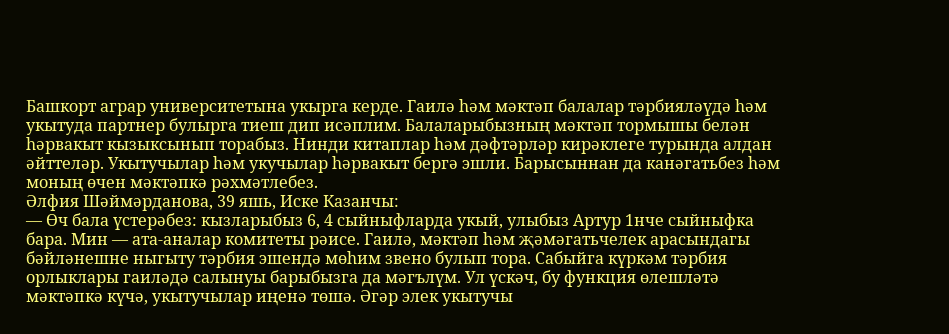Башкорт аграр университетына укырга керде. Гаилә һәм мәктәп балалар тәрбияләүдә һәм укытуда партнер булырга тиеш дип исәплим. Балаларыбызның мәктәп тормышы белән һәрвакыт кызыксынып торабыз. Нинди китаплар һәм дәфтәрләр кирәклеге турында алдан әйттеләр. Укытучылар һәм укучылар һәрвакыт бергә эшли. Барысыннан да канәгатьбез һәм моның өчен мәктәпкә рәхмәтлебез.
Әлфия Шәймәрданова, 39 яшь, Иске Казанчы:
— Өч бала үстерәбез: кызларыбыз 6, 4 сыйныфларда укый, улыбыз Артур 1нче сыйныфка бара. Мин — ата-аналар комитеты рәисе. Гаилә, мәктәп һәм җәмәгатьчелек арасындагы бәйләнешне ныгыту тәрбия эшендә мөһим звено булып тора. Сабыйга күркәм тәрбия орлыклары гаиләдә салынуы барыбызга да мәгълүм. Ул үскәч, бу функция өлешләтә мәктәпкә күчә, укытучылар иңенә төшә. Әгәр элек укытучы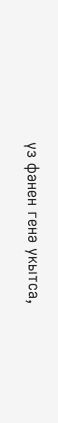үз фәнен генә укытса,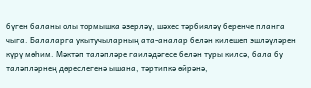бүген баланы олы тормышка әзерләү, шәхес тәрбияләү беренче планга чыга. Балаларга укытучыларның ата-аналар белән килешеп эшләүләрен күрү мөһим. Мәктәп таләпләре гаиләдәгесе белән туры килсә, бала бу таләпләрнең дөреслегенә ышана, тәртипкә өйрәнә,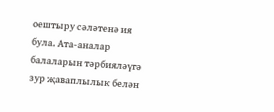оештыру сәләтенә ия була. Ата-аналар балаларын тәрбияләүгә зур җаваплылык белән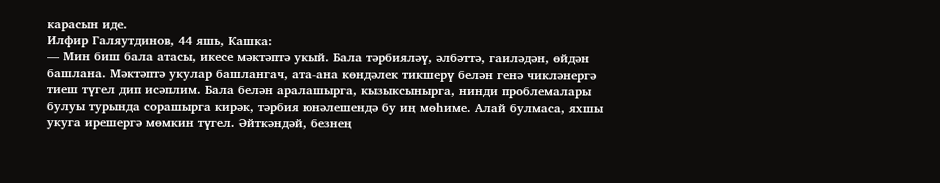карасын иде.
Илфир Галяутдинов, 44 яшь, Кашка:
— Мин биш бала атасы, икесе мәктәптә укый. Бала тәрбияләү, әлбәттә, гаиләдән, өйдән башлана. Мәктәптә укулар башлангач, ата-ана көндәлек тикшерү белән генә чикләнергә тиеш түгел дип исәплим. Бала белән аралашырга, кызыксынырга, нинди проблемалары булуы турында сорашырга кирәк, тәрбия юнәлешендә бу иң мөһиме. Алай булмаса, яхшы укуга ирешергә мөмкин түгел. Әйткәндәй, безнең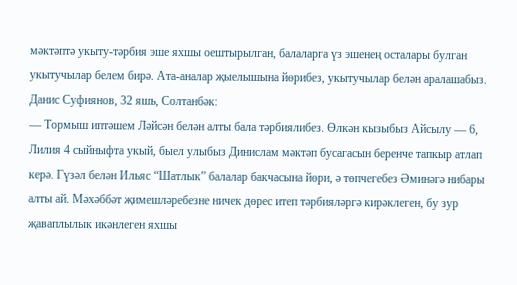мәктәптә укыту-тәрбия эше яхшы оештырылган, балаларга үз эшенең осталары булган укытучылар белем бирә. Ата-аналар җыелышына йөрибез, укытучылар белән аралашабыз.
Данис Суфиянов, 32 яшь, Солтанбәк:
— Тормыш иптәшем Ләйсән белән алты бала тәрбиялибез. Өлкән кызыбыз Айсылу — 6, Лилия 4 сыйныфта укый, быел улыбыз Динислам мәктәп бусагасын беренче тапкыр атлап керә. Гүзәл белән Ильяс “Шатлык” балалар бакчасына йөри, ә төпчегебез Әминәгә нибары алты ай. Мәхәббәт җимешләребезне ничек дөрес итеп тәрбияләргә кирәклеген, бу зур җаваплылык икәнлеген яхшы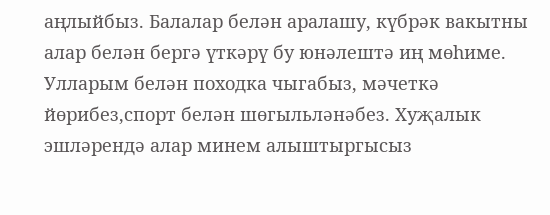аңлыйбыз. Балалар белән аралашу, күбрәк вакытны алар белән бергә үткәрү бу юнәлештә иң мөһиме. Улларым белән походка чыгабыз, мәчеткә йөрибез,спорт белән шөгыльләнәбез. Хуҗалык эшләрендә алар минем алыштыргысыз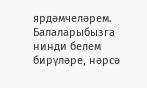ярдәмчеләрем. Балаларыбызга нинди белем бирүләре, нәрсә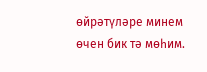өйрәтүләре минем өчен бик тә мөһим.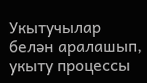Укытучылар белән аралашып, укыту процессы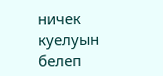ничек куелуын белеп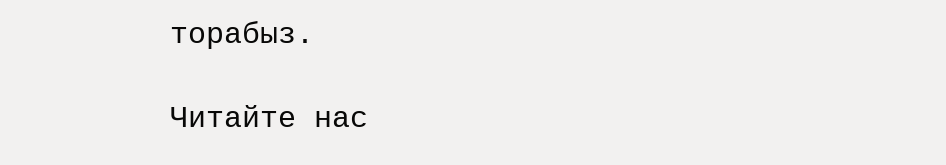торабыз.

Читайте нас